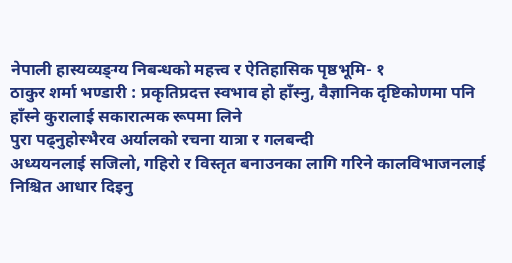नेपाली हास्यव्यङ्ग्य निबन्धको महत्त्व र ऐतिहासिक पृष्ठभूमि- १
ठाकुर शर्मा भण्डारी : प्रकृतिप्रदत्त स्वभाव हो हाँस्नु, वैज्ञानिक दृष्टिकोणमा पनि हाँस्ने कुरालाई सकारात्मक रूपमा लिने
पुरा पढ्नुहोस्भैरव अर्यालको रचना यात्रा र गलबन्दी
अध्ययनलाई सजिलो, गहिरो र विस्तृत बनाउनका लागि गरिने कालविभाजनलाई निश्चित आधार दिइनु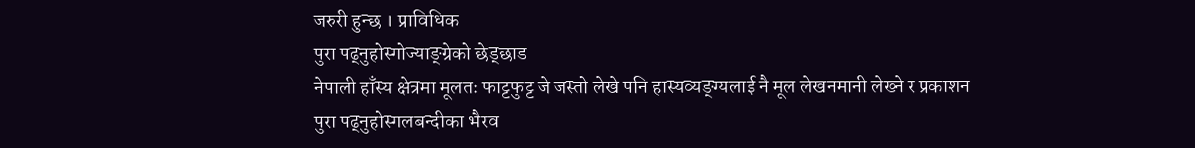जरुरी हुन्छ । प्राविधिक
पुरा पढ्नुहोस्गोज्याङ्ग्रेको छेड्छाड
नेपाली हाँस्य क्षेत्रमा मूलतः फाट्टफुट्ट जे जस्तो लेखे पनि हास्यव्यङ्ग्यलाई नै मूल लेखनमानी लेख्ने र प्रकाशन
पुरा पढ्नुहोस्गलबन्दीका भैरव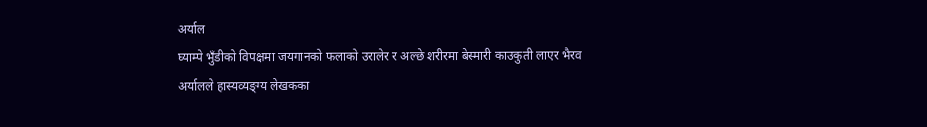अर्याल
घ्याम्पे भुँडीको विपक्षमा जयगानको फलाको उरालेर र अल्छे शरीरमा बेस्मारी काउकुती लाएर भैरव अर्यालले हास्यव्यङ्ग्य लेखकका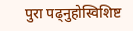पुरा पढ्नुहोस्विशिष्ट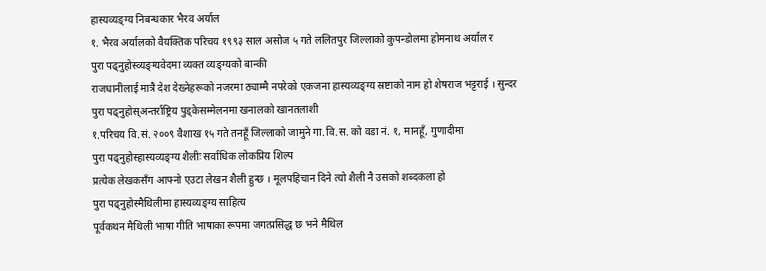हास्यव्यङ्ग्य निबन्धकार भैरव अर्याल
१. भैरव अर्यालको वैयक्तिक परिचय १९९३ साल असोज ५ गते ललितपुर जिल्लाको कुपन्डोलमा होमनाथ अर्याल र
पुरा पढ्नुहोस्व्यङ्ग्यवेदमा व्यक्त व्यङ्ग्यको बान्की
राजधानीलाई मात्रै देश देख्नेहरूको नजरमा ठ्याम्मै नपरेको एकजना हास्यव्यङ्ग्य स्रष्टाको नाम हो शेषराज भट्टराई । सुन्दर
पुरा पढ्नुहोस्अन्तर्राष्ट्रिय पुड्केसम्मेलनमा खनालको खानतलाशी
१.परिचय वि.सं. २००९ वैशाख १५ गते तनहूँ जिल्लाको जामुने गा.वि.स. को वडा नं. १, मानहूँ, गुणादीमा
पुरा पढ्नुहोस्हास्यव्यङ्ग्य शैलीः सर्वाधिक लोकप्रिय शिल्प
प्रत्येक लेखकसँग आफ्नो एउटा लेखन शैली हुन्छ । मूलपहिचान दिने त्यो शैली नै उसको शब्दकला हो
पुरा पढ्नुहोस्मैथिलीमा हास्यव्यङ्ग्य साहित्य
पूर्वकथन मैथिली भाषा गीति भाषाका रूपमा जगत्प्रसिद्ध छ भने मैथिल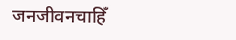जनजीवनचाहिँ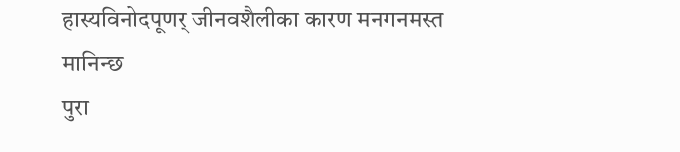हास्यविनोदपूणर् जीनवशैलीका कारण मनगनमस्त मानिन्छ
पुरा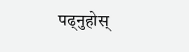पढ्नुहोस्